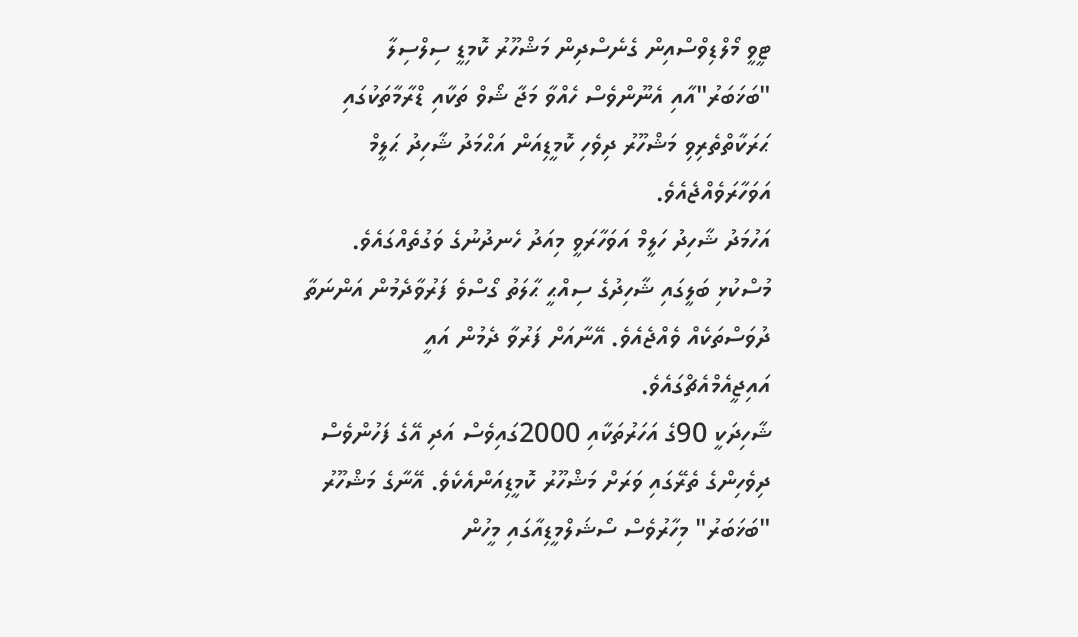ޓީވީ މޯލްޑިވްސްއިން ގެނެސްދިން މަޝްހޫރު ކޮމިޑީ ސިލްސިލާ "ބަޚަބަރު"އާއި އެނޫންވެސް ހެއްވާ މަޖާ ޝޯވް ތަކާއި ޑްރާމާތަކުގައި ޙަރަކާތްތެރިވި މަޝްހޫރު ދިވެހި ކޮމީޑިއަން އަޙްމަދު ޝާހިދު ޙަލީމް އަވަހާރަވެއްޖެއެވެ.
އަހުމަދު ޝާހިދު ހަލީމް އަވަހާރަވީ މިއަދު ހެނދުނުގެ ވަގުތެއްގައެވެ. މުސްކުޅި ބަލީގައި ޝާހިދުގެ ސިއްޙީ ޙާލަތު ގޯސްވެ ފަރުވާދެމުން އަންނަތާ ދުވަސްތަކެއް ވެއްޖެއެވެ. އޭނާއަށް ފަރުވާ ދެމުން އައީ އައިޖީއެމްއެޗްގައެވެ.
ޝާހިދަކީ 90ގެ އަހަރުތަކާއި 2000ގައިވެސް އަދި އޭގެ ފަހުންވެސް ދިވެހިންގެ ތެރޭގައި ވަރަށް މަޝްހޫރު ކޮމީޑިއަންއެކެވެ. އޭނާގެ މަޝްހޫރު "ބަޚަބަރު" މިހާރުވެސް ސޯޝަލްމީޑިއާގައި މީހުން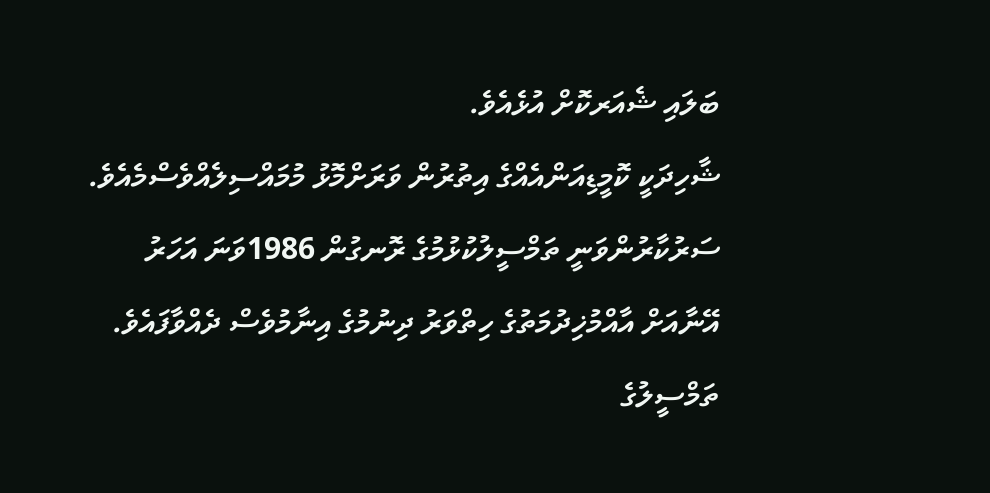ބަލައި ޝެއަރކޮށް އުޅެއެވެ.
ޝާހިދަކީ ކޮމީޑިއަންއެއްގެ އިތުރުން ވަރަށްމޮޅު މުމައްސިލެއްވެސްމެއެވެ. ސަރުކާރުންވަނީ ތަމްސީލުކުޅުމުގެ ރޮނގުން 1986ވަނަ އަހަރު އޭނާއަށް އާއްމުޚިދުމަތުގެ ހިތްވަރު ދިނުމުގެ އިނާމުވެސް ދެއްވާފައެވެ.
ތަމްސީލުގެ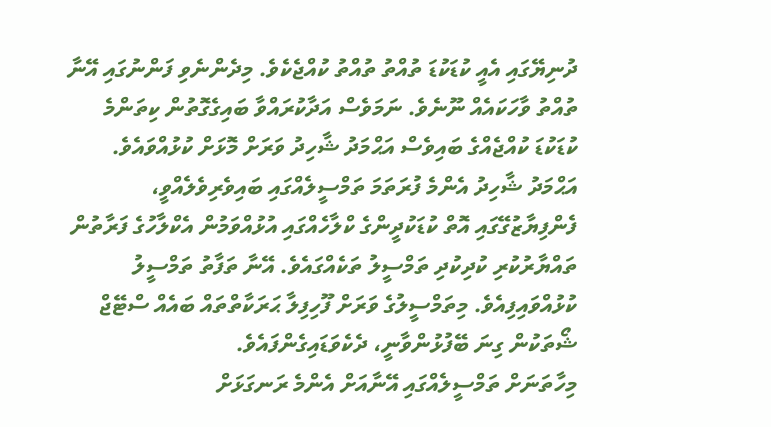ދުނިޔޭގައި އެއީ ކުޑަކުޑަ ތުއްތު ތުއްތު ކުއްޖެކެވެ. މިދެންނެވި ފަންނުގައި އޭނާ ތުއްތު ވާހަކައެއް ނޫނެވެ. ނަމަވެސް އަދާކުރައްވާ ބައިގެގޮތުން ކިތަންމެ ކުޑަކުޑަ ކުއްޖެއްގެ ބައިވެސް އަޙްމަދު ޝާހިދު ވަރަށް މޮޅަށް ކުޅުއްވައެވެ.
އަޙްމަދު ޝާހިދު އެންމެ ފުރަތަމަ ތަމްސީލެއްގައި ބައިވެރިވެލެއްވީ، ފެންފިޔާޒުގޭގައި އޮތް ކުޑަކުދީންގެ ކްލާހެއްގައި އުޅުއްވަމުން އެކްލާހުގެ ފަރާތުން ތައްޔާރުކުރި ކުދިކުދި ތަމްސީލު ތަކެއްގައެވެ. އޭނާ ތަފާތު ތަމްސީލު ކުޅުއްވައިފިއެވެ. މިތަމްސީލުގެ ވަރަށް ފޫހިފިލާ ޙަރަކާތްތައް ބައެއް ސްޓޭޖް ޝޯތަކުން ގިނަ ބޭފުޅުންވާނީ، ދެކެވަޑައިގެންފައެވެ.
މިހާތަނަށް ތަމްސީލެއްގައި އޭނާއަށް އެންމެ ރަނގަޅަށް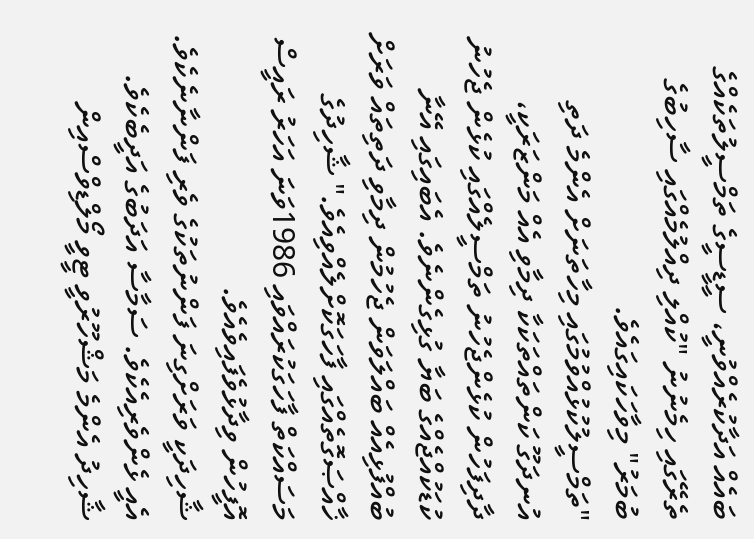ބައެއް އަދާކުރެއްވުނީ، ސީޑީސީގެ ތަމްސީލުތަކެއްގެ ތެރޭގައި ހިމެނުނު "ކުއްލި ދިއްލުމެއްގައި ސާހިބުގެ ބުމަރު" މިވާހަކައިގައެވެ.
"ތަމްސީލުކުޅުއްވުމުގައި މިހާތަނަށް އެންމެ ދަތި އުނދަގޫ ކަންތައްތަކަކާ ދިމާވި އެއް މަންޒަރަކީ، ދާދިފަހުން ކުޅެންޖެހުނު ތަމްސީލެއްގައި ކުޅެން ޖެހުނު ކުޑަކުއްޖެއްގެ ބަޔާ ގުޅިގެންނެވެ. އެބައިގައި އޭނާ ބުއްފުޅިއެއް ބައްލަވަން ޖެހުމުން ދިމާވި ދަތިތައް ވަރަށް ޚާއްޞަގޮތެއްގައި ފާހަގަކޮށްލެއްވިއެވެ." ޝާހިދުގެ މަސައްކަތް ފާހަގަކުރައްވައި 1986ވަނަ އަހަރު ރައީސް އޮފީހުން ވިދާޅުވެފައިވެއެވެ.
ޝާހިދަކީ ވަރަށްގިނަ ފަންނުތަކުގެ ވެރި ފަންނާނެކެވެ. އެއީ ޅެންވެރިއެކެވެ. ސަމާސާ އަދަބުގެ އަދީބެކެވެ.
ޝާހިދު އެންމެ މަޝްހޫރުވީ ޓީވީ މޯލްޑިވްސްއިން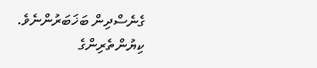ގެނެސްދިން ބަޚަބަރުންނެވެ.
ކިޔުންތެރިންގެ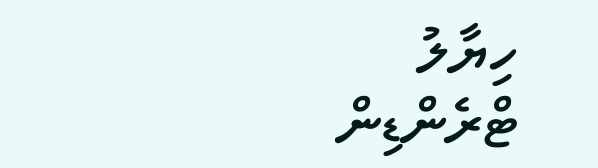ހިޔާލު
ޓްރެންޑިން